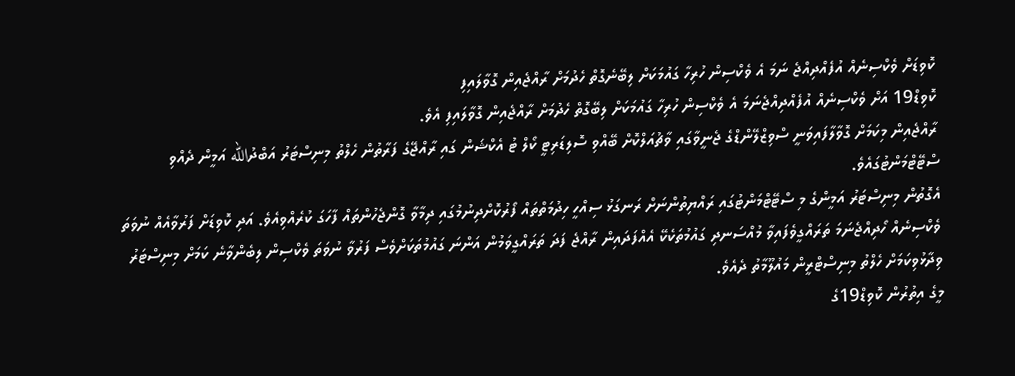ކޮވިޑަށް ވެކްސިނެއް އުފެއްދިއްޖެ ނަމަ އެ ވެކްސިން ހުރިހާ ގައުމަކަށް ލިބޭނެގޮތް ހެދުމަށް ރާއްޖެއިން ގޮވާލައިފި
ކޮވިޑް19 އަށް ވެކްސިނެއް އުފެއްދިއްޖެނަމަ އެ ވެކްސިން ހުރިހާ ގައުމަކަށް ލިބޭގޮތް ހެދުމަށް ރާއްޖެއިން ގޮވާލައިފި އެވެ.
ރާއްޖެއިން މިކަމަށް ގޮވާލާފައިވަނީ ސްވިޒްލޭންޑްގެ ޖެނީވާގައި ވާޗުއަލްކޮށް ބޭއްވި ސޮލިޑަރިޓީ ކޯލް ޓު އެކްޝަން ގައި ރާއްޖޭގެ ފަރާތުން ހެލްތު މިނިސްޓަރު އަބްދުالله އަމީން ދެއްވި ސްޓޭޓްމަންޓުގައެވެ.
އެގޮތުން މިނިސްޓަރު އަމީންގެ މި ސްޓޭޓްމަންޓުގައި ރައްޔިތުންނަށް ރަނގަޅު ސިއްހީ ހިދުމަތްތައް ފޯރުކޮށްދިނުމުގައި ދިމާވާ ގޮންޖެހުންތައް ފާހަގަ ކުރެއްވިއެވެ. އަދި ކޮވިޑަށް ފަރުވާއެއް ނުވަތަ ވެކްސިނެއް ހޯދިއްޖެނަމަ ތަރައްގީވެފައިވާ މުއްސަނދި ގައުމުތަކެކޭ އެއްފަދައިން ރާއްޖެ ފަދަ ތަރައްގީވަމުން އަންނަ ގައުމުތަކަށްވެސް ފަރުވާ ނުވަތަ ވެކްސިން ލިބެންވާނެ ކަމަށް މިނިސްޓަރު ވިދާޅުވިކަމަށް ހެލްތު މިނިސްޓްރީން މައުލޫމާތު ދެއެވެ.
މީގެ އިތުރުން ކޮވިޑް19ގެ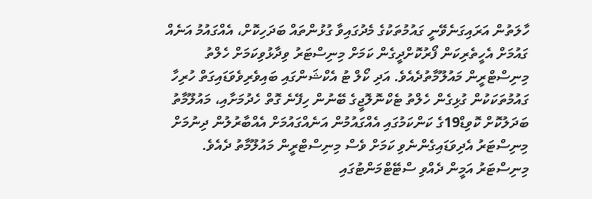ހާލަތުން އަރައިގަނެވޭނީ ގައުމުތަކުގެ މެދުގައިވާ ގުޅުންތައް ބަދަހިކޮށް، އެއްގައުމު އަނެއް ގައުމަށް އެހީތެރިކަން ފޯރުކޮށްދީގެން ކަމަށް މިނިސްޓަރު ވިދާޅުވިކަމަށް ހެލްތު މިނިސްޓްރީން މައުލޫމާތުދެއެވެ. އަދި ކޯލް ޓު އެކްޝަންގައި ބައިވެރިވެވަޑައިގަތް ހުރިހާ ގައުމުތަކަކުން ގުޅިގެން ހެލްތު ޓެކްނޮލޮޖީގެ ބޭނުން ހިފޭނެ ގޮތް ހެދުމަށާއި، މައުލޫމާތު ބަދަލުކޮށް ކޮވިޑް19ގެ ކަންކަމުގައި އެއްގައުމުން އަނެއްގައުމަށް އެއްބާރުލުން ދިނުމަށް މިނިސްޓަރު އެދިވަޑައިގެންނެވި ކަމަށް ވެސް މިނިސްޓްރީން މައުލޫމާތު ދެއެވެ.
މިނިސްޓަރު އަމީން ދެއްވި ސްޓޭޓްމަންޓުގައި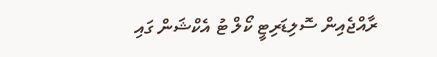ރާއްޖެއިން ސޮލިޑަރިޓީ ކޯލް ޓު އެކްޝަން ގައި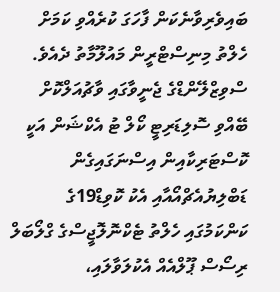ބައިވެރިވާނެކަން ފާހަގަ ކުރެއްވި ކަމަށް ހެލްތު މިނިސްޓްރީން މައުލޫމާތު ދެއެވެ.
ސްވިޒްލޭންޑްގެ ޖެނީވާގައި ވާޗުއަލްކޮށް ބޭއްވި ސޮލިޑަރިޓީ ކޯލް ޓު އެކްޝަން އަކީ ކޮސްޓަރިކާއިން އިސްނަގައިގެން ޑަބްލިޔުއެޗްއޯއާއި އެކު ކޮވިޑް19ގެ ކަންކަމުގައި ހެލްތު ޓެކްނޮލޮޖީސްގެ ގްލޯބަލް ރިސޯސް ޕޫލްއެއް އެކުލަވާލައި،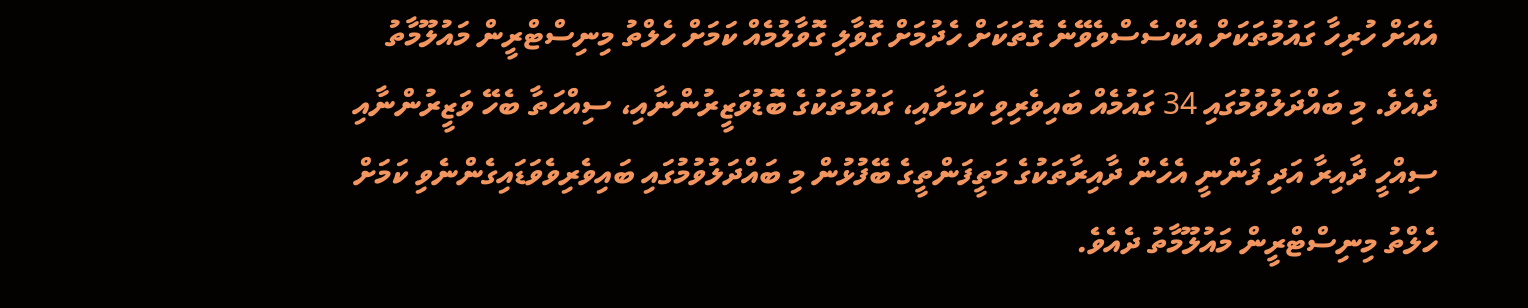އެއަށް ހުރިހާ ގައުމުތަކަށް އެކްސެސްވެވޭނެ ގޮތަކަށް ހެދުމަށް ގޮވާލި ގޮވާލުމެއް ކަމަށް ހެލްތު މިނިސްޓްރީން މައުލޫމާތު ދެއެވެ. މި ބައްދަލުވުމުގައި 34 ގައުމެއް ބައިވެރިވި ކަމަށާއި، ގައުމުތަކުގެ ބޮޑުވަޒީރުންނާއި، ސިއްހަތާ ބެހޭ ވަޒީރުންނާއި ސިއްހީ ދާއިރާ އަދި ފަންނީ އެހެން ދާއިރާތަކުގެ މަތީފަންތީގެ ބޭފުޅުން މި ބައްދަލުވުމުގައި ބައިވެރިވެވަޑައިގެންނެވި ކަމަށް ހެލްތު މިނިސްޓްރީން މައުލޫމާތު ދެއެވެ.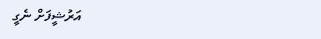އަރުޝީފަށް ނެގީ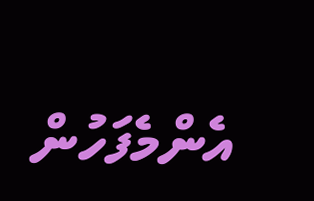އެންމެފަހުން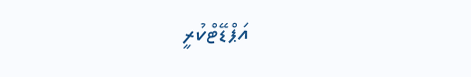އަޕްޑޭޓްކުރީ